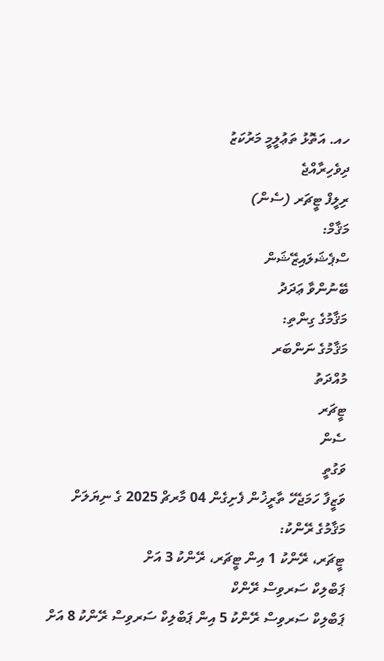ހއ. އަތޮޅު ތަޢުލީމީ މަރުކަޒު
ދިވެހިރާއްޖެ
ރިލީފް ޓީޗަރ (ސެން)
މަޤާމް:
ސްޕެޝަލައިޒޭޝަން
ބޭނުންވާ ޢަދަދު
މަޤާމުގެ ގިންތި:
މަޤާމުގެ ނަންބަރ
މުއްދަތު
ޓީޗަރ
ސެން
ވަގުތީ
ވަޒީފާ ހަމަޖެހޭ ތާރީޚުން ފެށިގެން 04 މާރޗް 2025 ގެ ނިޔަލަށް
މަޤާމުގެ ރޭންކު:
ޓީޗަރ، ރޭންކު 1 އިން ޓީޗަރ، ރޭންކު 3 އަށް
ޕަބްލިކް ސަރވިސް ރޭންކް
ޕަބްލިކް ސަރވިސް ރޭންކު 5 އިން ޕަބްލިކް ސަރވިސް ރޭންކު 8 އަށް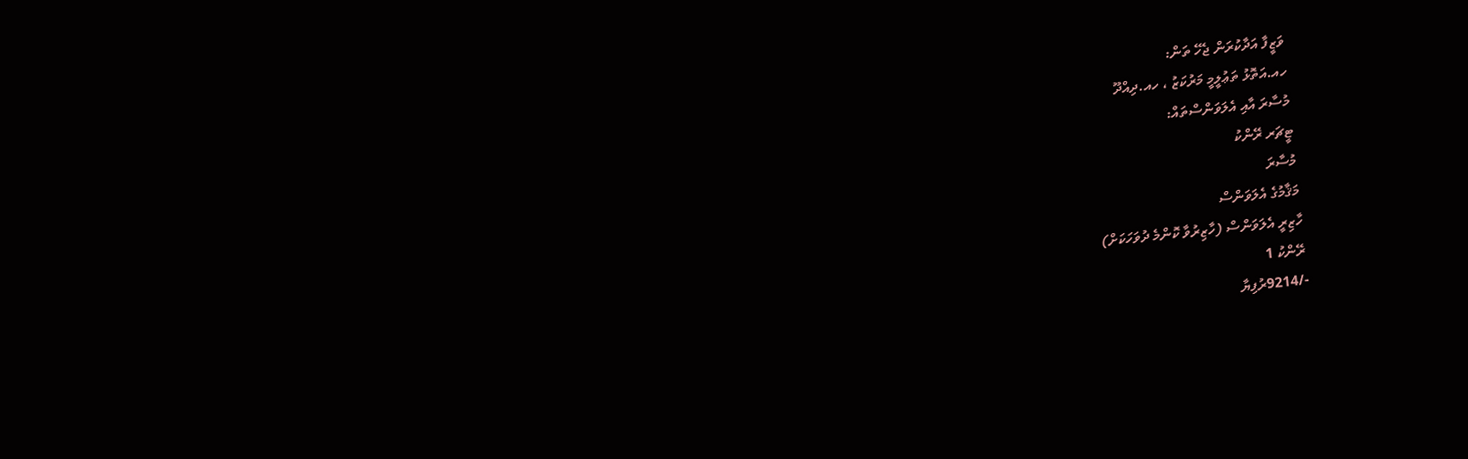ވަޒީފާ އަދާކުރަން ޖެހޭ ތަން:
ހއ.އަތޮޅު ތަޢުލީމީ މަރުކަޒު ، ހއ.ދިއްދޫ
މުސާރަ އާއި އެލަވަންސްތައް:
ޓީޗަރ ރޭންކު
މުސާރަ
މަޤާމުގެ އެލަވަންސް
ހާޒިރީ އެލަވަންސް (ހާޒިރުވާ ކޮންމެ ދުވަހަކަށް)
ރޭންކު 1
-/9214ރުފިޔާ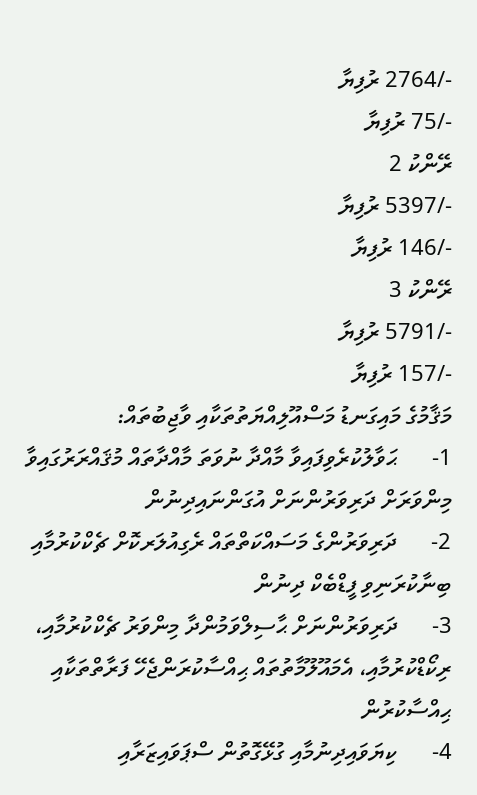-/2764 ރުފިޔާ
-/75 ރުފިޔާ
ރޭންކު 2
-/5397 ރުފިޔާ
-/146 ރުފިޔާ
ރޭންކު 3
-/5791 ރުފިޔާ
-/157 ރުފިޔާ
މަޤާމުގެ މައިގަނޑު މަސްއޫލިއްޔަތުތަކާއި ވާޖިބުތައް:
1-      ޙަވާލުކުރެވިފައިވާ މާއްދާ ނުވަތަ މާއްދާތައް މުޤައްރަރުގައިވާ މިންވަރަށް ދަރިވަރުންނަށް އުގަންނައިދިނުން
2-      ދަރިވަރުންގެ މަސައްކަތްތައް ރެގިއުލަރކޮށް ޗެކްކުރުމާއި ބިނާކުރަނިވި ފީޑްބެކް ދިނުން
3-      ދަރިވަރުންނަށް ޙާސިލްވަމުންދާ މިންވަރު ޗެކްކުރުމާއި، ރިކޯޑްކުރުމާއި، އެމައޫލޫމާތުތައް ޙިއްސާކުރަންޖެހޭ ފަރާތްތަކާއި ޙިއްސާކުރުން
4-      ކިޔަވައިދިނުމާއި ގުޅޭގޮތުން ސްޕަވައިޒަރާއި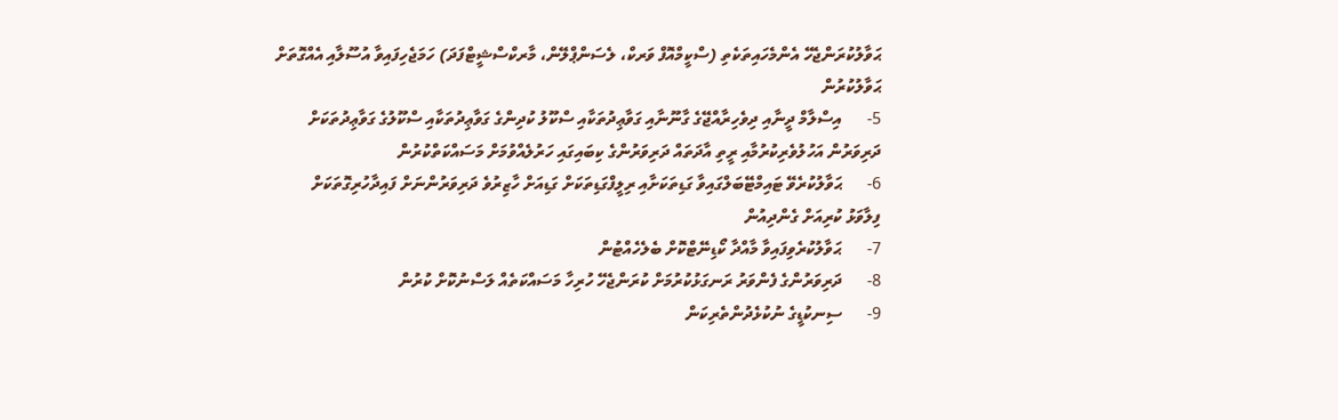ޙަވާލުކުރަންޖެހޭ އެންމެހައިތަކެތި (ސްކީމްއޮފް ވަރކް، ލެސަންޕްލޭން، މާރކްސްޝީޓްފަދަ) ހަމަޖެހިފައިވާ އުސޫލާއި އެއްގޮތަށް ޙަވާލުކުރުން
5-      އިސްލާމް ދީނާއި ދިވެހިރާއްޖޭގެ ގާނޫނާއި ގަވާޢިދުތަކާއި ސްކޫލު ކުދިންގެ ގަވާޢިދުތަކާއި ސްކޫލުގެ ގަވާޢިދުތަކަށް ދަރިވަރުން އަހުލުވެރިކުރުމާއި ރީތި އާދަތައް ދަރިވަރުންގެ ކިބައިގައި ހަރުލެއްވުމަށް މަސައްކަތްކުރުން
6-      ޙަވާލުކުރެވޭ ޓައިމްޓޭބަލްގައިވާ ގަޑިތަކަށާއި ރިލީފްގަޑިތަކަށް ގަޑިއަށް ހާޒިރުވެ ދަރިވަރުންނަށް ފައިދާހުރިގޮތަކަށް ފިލާވަޅު ކުރިއަށް ގެންދިއުން
7-      ޙަވާލުކުރެވިފައިވާ މާއްދާ ކޯޑިނޭޓްކޮށް ބެލެހެއްޓުން
8-      ދަރިވަރުންގެ ފެންވަރު ރަނގަޅުކުރުމަށް ކުރަންޖެހޭ ހުރިހާ މަސައްކަތެއް ލަސްނުކޮށް ކުރުން
9-      ސިނކުޑީގެ ނުކުޅެދުންތެރިކަން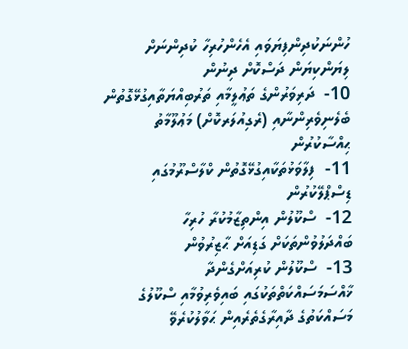ހުންނަކުދިންފިޔަވައި އެހެންހުރިހާ ކުދިންނަށް ލިޔަންކިޔަން ދަސްކޮށް ދިނުން
10-  ދަރިވަރުންގެ ތަޢުލީމާއި ތަރުބިއްޔަތާއިގުޅޭގޮތުން ބެލެނިވެރިންނާއި (ރެގިއުލަރކޮށް) މަޢުލޫމާތު ޙިއްސާކުރުން
11-  ފިލާވަޅުތަކާއިގުޅޭގޮތުން ކްލާސްރޫމުގައި ޑިސްޕްލޭކުރުން
12-  ސްކޫލުން އިންތިޒާމުކުރާ ހުރިހާ ބައްދަލުވުންތަކަށް ގަޑިއަށް ޙާޒިރުވުން
13-  ސްކޫލުން ކުރިއަށްގެންދާ ޚާއްސަމަސައްކަތްތަކުގައި ބައިވެރިވުމާއި ސްކޫލުގެ މަސައްކަތުގެ ދާއިރާގެތެރެއިން ޙަވާލުކުރެވޭ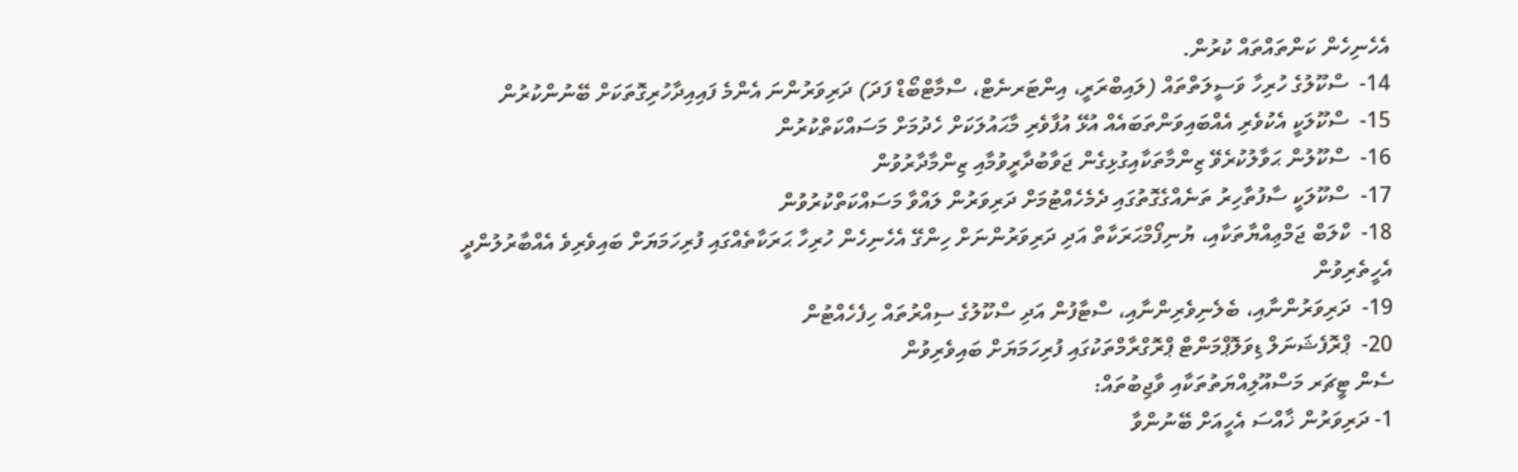އެހެނިހެން ކަންތައްތައް ކުރުން.
14-  ސްކޫލުގެ ހުރިހާ ވަސީލަތްތައް (ލައިބްރަރީ، އިންޓަރނެޓް، ސްމާޓްބޯޑް ފަދަ) ދަރިވަރުންނަ އެންމެ ފައިއިދާހުރިގޮތަކަށް ބޭނުންކުރުން
15-  ސްކޫލަކީ އެކުވެރި އެއްބައިވަންތަބައެއް އުޅޭ އުފާވެރި މާޙައުލަކަށް ހެދުމަށް މަސައްކަތްކުރުން
16-  ސްކޫލުން ޙަވާލުކުރެވޭ ޒިންމާތަކާއިގުޅިގެން ޖަވާބުދާރީވުމާއި ޒިންމާދާރުވުން
17-  ސްކޫލަކީ ސާފުތާހިރު ތަނެއްގެގޮތުގައި ދެމެހެއްޓުމަށް ދަރިވަރުން ލައްވާ މަސައްކަތްކުރުވުން
18-  ކްލަބް ޖަމްޢިއްޔާތަކާއި، ޔުނިފޯމްޙަރަކާތް އަދި ދަރިވަރުންނަށް ހިންގޭ އެހެނިހެން ހުރިހާ ޙަރަކާތެއްގައި ފުރިހަމަޔަށް ބައިވެރިވެ އެއްބާރުލުންދީ އެހީތެރިވުން
19-  ދަރިވަރުންނާއި، ބެލެނިވެރިންނާއި، ސްޓާފުން އަދި ސްކޫލުގެ ސިއްރުތައް ހިފެހެއްޓުން
20-  ޕްރޮފެޝަނަލް ޑިވަލޮޕްމަންޓް ޕްރޮގްރާމްތަކުގައި ފުރިހަމަޔަށް ބައިވެރިވުން
ސެން ޓީޗަރ މަސްއޫލިއްޔަތުތަކާއި ވާޖިބުތައް:
1- ދަރިވަރުން ޚާއްސަ އެހީއަށް ބޭނުންވާ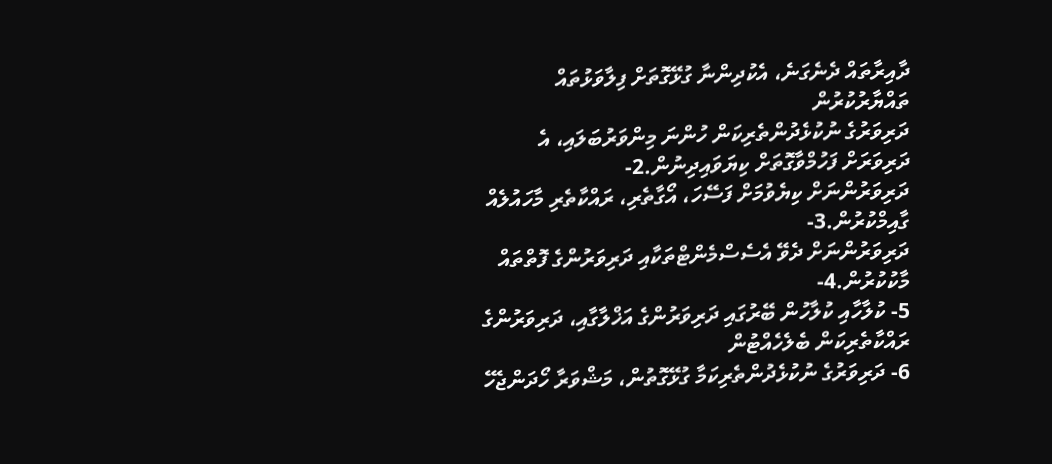ދާއިރާތައް ދެނެގަނެ، އެކުދިންނާ ގުޅޭގޮތަށް ފިލާވަޅުތައް ތައްޔާރުކުރުން
ދަރިވަރުގެ ނުކުޅެދުންތެރިކަން ހުންނަ މިންވަރުބަލައި، އެ ދަރިވަރަށް ފަހުމްވާގޮތަށް ކިޔަވައިދިނުން.2-
ދަރިވަރުންނަށް ކިޔެވުމަށް ފަސޭހަ، އޯގާތެރި، ރައްކާތެރި މާހައުލެއް ގާއިމްކުރުން.3-
ދަރިވަރުންނަށް ދެވޭ އެސެސްމެންޓްތަކާއި ދަރިވަރުންގެ ފޮތްތައް މާކުކުރުން.4-
5- ކުލާހާއި ކުލާހުން ބޭރުގައި ދަރިވަރުންގެ އަޚްލާގާއި، ދަރިވަރުންގެ ރައްކާތެރިކަން ބެލެހެއްޓުން
6- ދަރިވަރުގެ ނުކުޅެދުންތެރިކަމާ ގުޅޭގޮތުން، މަޝްވަރާ ހޯދަންޖެހޭ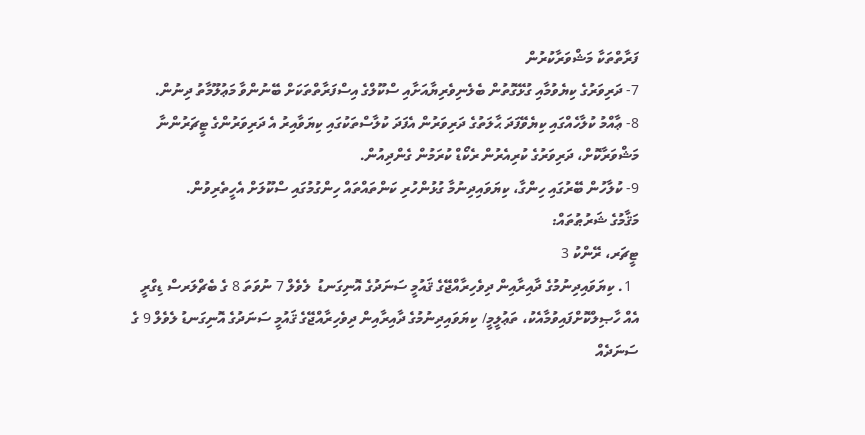ފަރާތްތަކާ މަޝްވަރާކުރުން
7- ދަރިވަރުގެ ކިޔެވުމާއި ގުޅޭގޮތުން ބެލެނިވެރިޔާއަށާއި ސްކޫލްގެ އިސްފަރާތްތަކަށް ބޭނުންވާ މަޢުލޫމާތު ދިނުން.
8- ޢާއްމު ކުލާހެއްގައި ކިޔެވޭފަދަ ޙާލަތުގެ ދަރިވަރުން އެފަދަ ކުލާސްތަކުގައި ކިޔަވާއިރު އެ ދަރިވަރުންގެ ޓީޗަރުންނާ މަޝްވަރާކޮށް، ދަރިވަރުގެ ކުރިއެރުން ރެކޯޑް ކުރަމުން ގެންދިއުން.
9- ކުލާހުން ބޭރުގައި ހިންގާ، ކިޔަވައިދިނުމާ ގުޅުންހުރި ކަންތައްތައް ހިންގުމުގައި ސްކޫލަށް އެހީތެރިވުން.
މަޤާމުގެ ޝަރުޠުތައް:
ޓީޗަރ، ރޭންކު 3
  1. ކިޔަވައިދިނުމުގެ ދާއިރާއިން ދިވެހިރާއްޖޭގެ ޤައުމީ ސަނަދުގެ އޮނިގަނޑު  ލެވެލް 7 ނުވަތަ 8 ގެ ބެޗްލަރސް ޑިގްރީ އެއް ހާޞިލްކޮށްފައިވުމާއެކު، ތަޢުލީމީ/ ކިޔަވައިދިނުމުގެ ދާއިރާއިން ދިވެހިރާއްޖޭގެ ޤައުމީ ސަނަދުގެ އޮނިގަނޑު ލެވެލް 9 ގެ ސަނަދެއް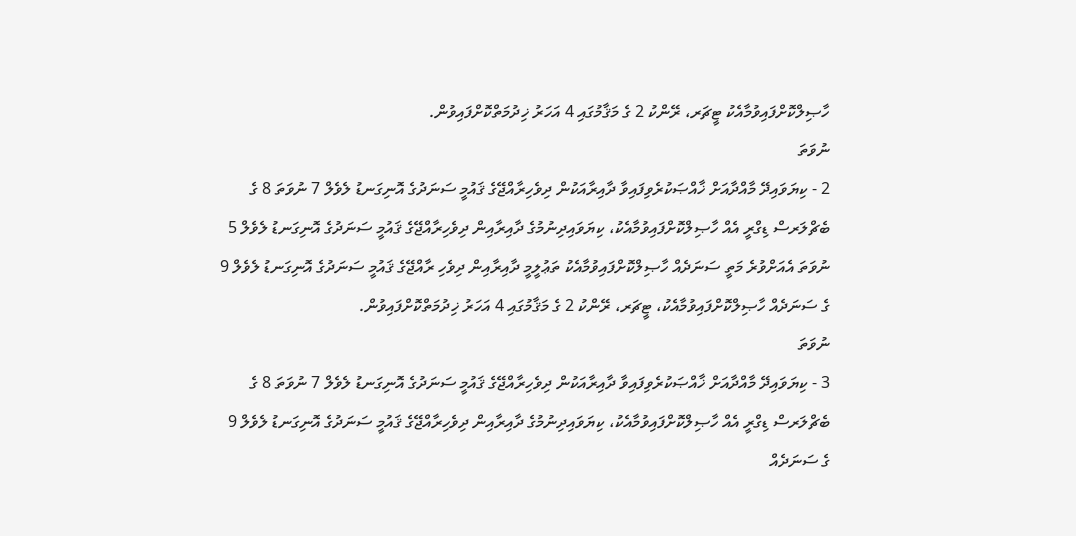ހާޞިލްކޮށްފައިވުމާއެކު ޓީޗަރ، ރޭންކު 2 ގެ މަޤާމުގައި 4 އަހަރު ޚިދުމަތްކޮށްފައިވުން.
ނުވަތަ
2 - ކިޔަވައިދޭ މާއްދާއަށް ޚާއްޞަކުރެވިފައިވާ ދާއިރާއަކުން ދިވެހިރާއްޖޭގެ ޤައުމީ ސަނަދުގެ އޮނިގަނޑު ލެވެލް 7 ނުވަތަ 8 ގެ ބެޗްލަރސް ޑިގްރީ އެއް ހާޞިލްކޮށްފައިވުމާއެކު، ކިޔަވައިދިނުމުގެ ދާއިރާއިން ދިވެހިރާއްޖޭގެ ޤައުމީ ސަނަދުގެ އޮނިގަނޑު ލެވެލް 5 ނުވަތަ އެއަށްވުރެ މަތީ ސަނަދެއް ހާޞިލްކޮށްފައިވުމާއެކު ތަޢުލީމީ ދާއިރާއިން ދިވެހި ރާއްޖޭގެ ޤައުމީ ސަނަދުގެ އޮނިގަނޑު ލެވެލް 9 ގެ ސަނަދެއް ހާޞިލްކޮށްފައިވުމާއެކު، ޓީޗަރ، ރޭންކު 2 ގެ މަޤާމުގައި 4 އަހަރު ޚިދުމަތްކޮށްފައިވުން.
ނުވަތަ
3 - ކިޔަވައިދޭ މާއްދާއަށް ޚާއްޞަކުރެވިފައިވާ ދާއިރާއަކުން ދިވެހިރާއްޖޭގެ ޤައުމީ ސަނަދުގެ އޮނިގަނޑު ލެވެލް 7 ނުވަތަ 8 ގެ ބެޗްލަރސް ޑިގްރީ އެއް ހާޞިލްކޮށްފައިވުމާއެކު، ކިޔަވައިދިނުމުގެ ދާއިރާއިން ދިވެހިރާއްޖޭގެ ޤައުމީ ސަނަދުގެ އޮނިގަނޑު ލެވެލް 9 ގެ ސަނަދެއް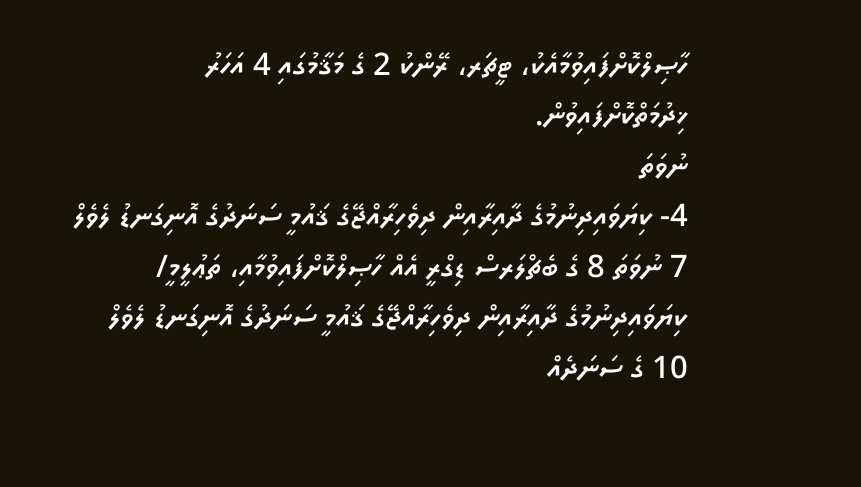ހާޞިލްކޮށްފައިވުމާއެކު، ޓީޗަރ، ރޭންކު 2 ގެ މަޤާމުގައި 4 އަހަރު ޚިދުމަތްކޮށްފައިވުން.
ނުވަތަ
4- ކިޔަވައިދިނުމުގެ ދާއިރާއިން ދިވެހިރާއްޖޭގެ ޤައުމީ ސަނަދުގެ އޮނިގަނޑު ލެވެލް 7 ނުވަތަ 8 ގެ ބެޗްލަރސް ޑިގްރީ އެއް ހާޞިލްކޮށްފައިވުމާއި، ތަޢުލީމީ/ ކިޔަވައިދިނުމުގެ ދާއިރާއިން ދިވެހިރާއްޖޭގެ ޤައުމީ ސަނަދުގެ އޮނިގަނޑު ލެވެލް 10 ގެ ސަނަދެއް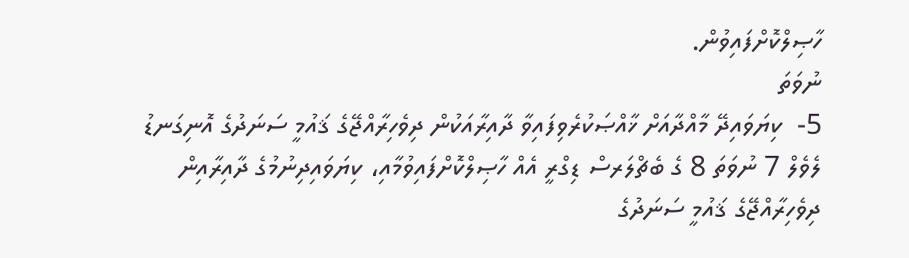ހާޞިލްކޮށްފައިވުން.
ނުވަތަ
5-  ކިޔަވައިދޭ މާއްދާއަށް ޚާއްޞަކުރެވިފައިވާ ދާއިރާއަކުން ދިވެހިރާއްޖޭގެ ޤައުމީ ސަނަދުގެ އޮނިގަނޑު ލެވެލް 7 ނުވަތަ 8 ގެ ބެޗްލަރސް ޑިގްރީ އެއް ހާޞިލްކޮށްފައިވުމާއި، ކިޔަވައިދިނުމުގެ ދާއިރާއިން ދިވެހިރާއްޖޭގެ ޤައުމީ ސަނަދުގެ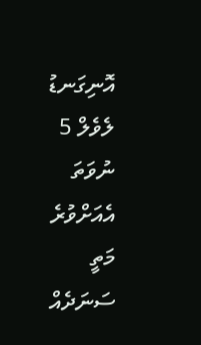އޮނިގަނޑު ލެވެލް 5 ނުވަތަ އެއަށްވުރެ މަތީ ސަނަދެއް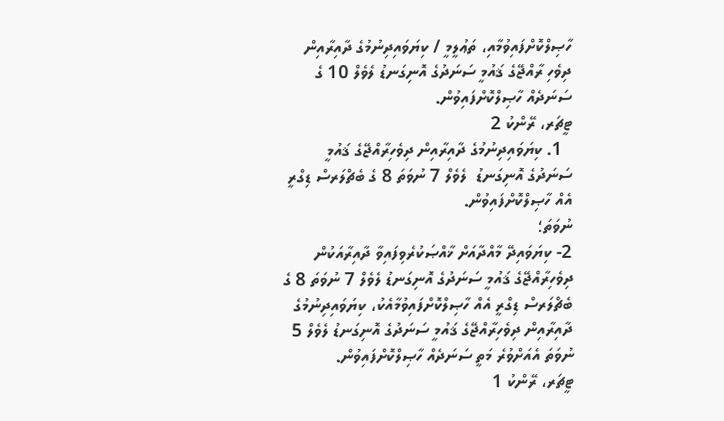ހާޞިލްކޮށްފައިވުމާއި، ތަޢުލީމީ / ކިޔަވައިދިނުމުގެ ދާއިރާއިން ދިވެހި ރާއްޖޭގެ ޤައުމީ ސަނަދުގެ އޮނިގަނޑު ލެވެލް 10 ގެ ސަނަދެއް ހާޞިލްކޮށްފައިވުން.
ޓީޗަރ، ރޭންކު 2
  1. ކިޔަވައިދިނުމުގެ ދާއިރާއިން ދިވެހިރާއްޖޭގެ ޤައުމީ ސަނަދުގެ އޮނިގަނޑު  ލެވެލް 7 ނުވަތަ 8 ގެ ބެޗްލަރސް ޑިގްރީ އެއް ހާޞިލްކޮށްފައިވުން.
ނުވަތަ؛
2- ކިޔަވައިދޭ މާއްދާއަށް ޚާއްޞަކުރެވިފައިވާ ދާއިރާއަކުން ދިވެހިރާއްޖޭގެ ޤައުމީ ސަނަދުގެ އޮނިގަނޑު ލެވެލް 7 ނުވަތަ 8 ގެ ބެޗްލަރސް ޑިގްރީ އެއް ހާޞިލްކޮށްފައިވުމާއެކު، ކިޔަވައިދިނުމުގެ ދާއިރާއިން ދިވެހިރާއްޖޭގެ ޤައުމީ ސަނަދުގެ އޮނިގަނޑު ލެވެލް 5 ނުވަތަ އެއަށްވުރެ މަތީ ސަނަދެއް ހާޞިލްކޮށްފައިވުން.
ޓީޗަރ، ރޭންކު 1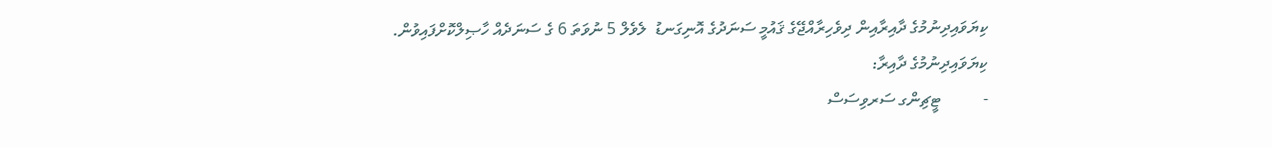ކިޔަވައިދިނުމުގެ ދާއިރާއިން ދިވެހިރާއްޖޭގެ ޤައުމީ ސަނަދުގެ އޮނިގަނޑު  ލެވެލް 5 ނުވަތަ 6 ގެ ސަނަދެއް ހާޞިލްކޮށްފައިވުން.
ކިޔަވައިދިނުމުގެ ދާއިރާ:
-          ޓީޗިންގ ސަރވިސަސް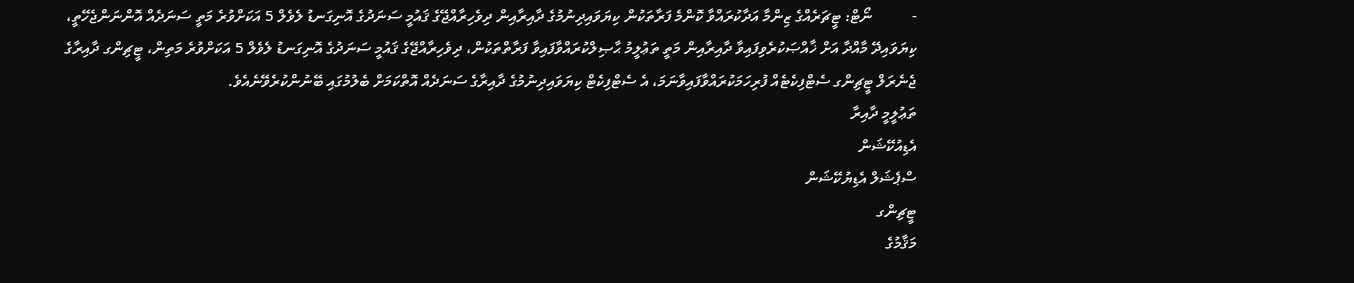-          ނޯޓް: ޓީޗަރެއްގެ ޒިންމާ އަދާކުރައްވާ ކޮންމެ ފަރާތަކުން ކިޔަވައިދިނުމުގެ ދާއިރާއިން ދިވެހިރާއްޖޭގެ ޤައުމީ ސަނަދުގެ އޮނިގަނޑު ލެވެލް 5 އަކަށްވުރެ މަތީ ސަނަދެއް އޮންނަންޖެހޭތީ، ކިޔަވައިދޭ މާއްދާ އަށް ޚާއްޞަކުރެވިފައިވާ ދާއިރާއިން މަތީ ތަޢުލީމު ޙާޞިލްކުރައްވާފައިވާ ފަރާތްތަކުން، ދިވެހިރާއްޖޭގެ ޤައުމީ ސަނަދުގެ އޮނިގަނޑު ލެވެލް 5 އަކަށްވުރެ މަތިން، ޓީޗިންގ ދާއިރާގެ  ޖެނެރަލް ޓީޗިންގ ސެޓްފިކެޓެއް ފުރިހަމަކުރައްވާފައިވާނަމަ، އެ ސެޓްފިކެޓް ކިޔަވައިދިނުމުގެ ދާއިރާގެ ސަނަދެއް އޮތްކަމަށް ބެލުމުގައި ބޭނުންކުރެވޭނެއެވެ.
ތަޢުލީމީ ދާއިރާ
އެޑިއުކޭޝަން
ސްޕެޝަލް އެޑިޔުކޭޝަން
ޓީޗިންގ
މަޤާމުގެ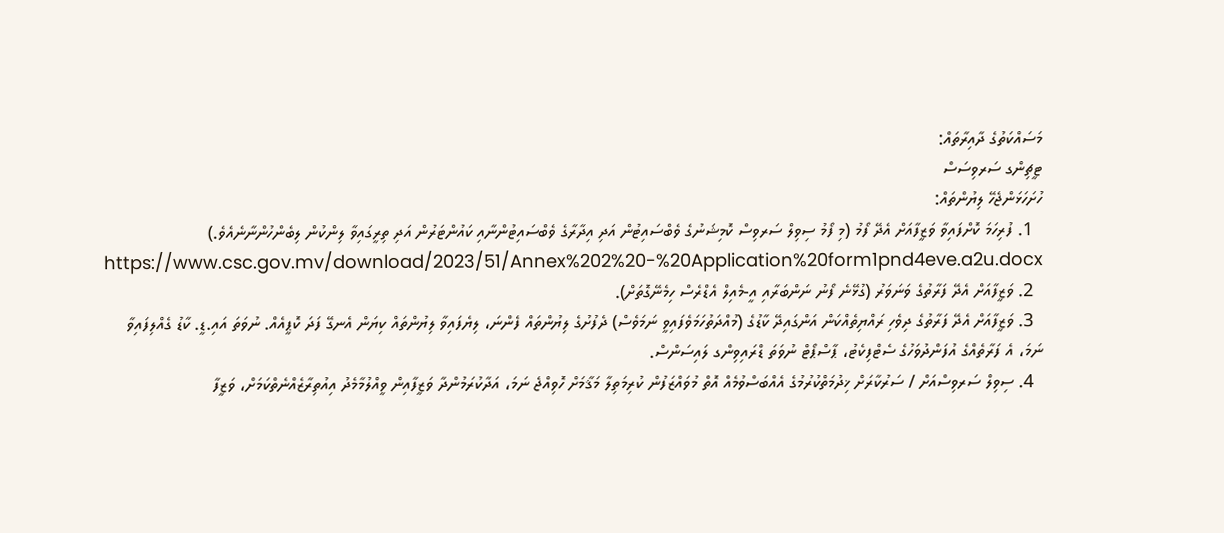މަސައްކަތުގެ ދާއިރާތައް:
ޓީޗިންގ ސަރވިސަސް
ހުށަހަޅަންޖެހޭ ލިޔުންތައް:
  1. ފުރިހަމަ ކޮށްފައިވާ ވަޒީފާއަށް އެދޭ ފޯމު (މި ފޯމު ސިވިލް ސަރވިސް ކޮމިޝަނުގެ ވެބްސައިޓުން އަދި އިދާރާގެ ވެބްސައިޓުންނާއި ކައުންޓަރުން އަދި ތިރީގައިވާ ލިންކުން ލިބެންހުންނާނެއެވެ.)  https://www.csc.gov.mv/download/2023/51/Annex%202%20-%20Application%20form1pnd4eve.a2u.docx
  2. ވަޒީފާއަށް އެދޭ ފަރާތުގެ ވަނަވަރު (ގުޅޭނެ ފޯނު ނަންބަރާއި އީ-މެއިލް އެޑްރެސް ހިމެނޭގޮތަށް).
  3. ވަޒީފާއަށް އެދޭ ފަރާތުގެ ދިވެހި ރައްޔިތެއްކަން އަންގައިދޭ ކާޑުގެ (މުއްދަތުހަމަވެފައިވީ ނަމަވެސް) ދެފުށުގެ ލިޔުންތައް ފެންނަ، ލިޔެފައިވާ ލިޔުންތައް ކިޔަން އެނގޭ ފަދަ ކޮޕީއެއް. ނުވަތަ އައި.ޑީ. ކާޑު ގެއްލިފައިވާ ނަމަ، އެ ފަރާތެއްގެ އުފަންދުވަހުގެ ސެޓްފިކެޓު، ޕާސްޕޯޓް ނުވަތަ ޑްރައިވިންގ ލައިސަންސް.
  4. ސިވިލް ސަރވިސްއަށް / ސަރުކާރަށް ޚިދުމަތްކުރުމުގެ އެއްބަސްވުމެއް އޮތް މުވައްޒަފުން ކުރިމަތިލާ މަޤާމަށް ހޮވިއްޖެ ނަމަ، އަދާކުރަމުންދާ ވަޒީފާއިން ވީއްލުމާމެދު އިއުތިރާޒެއްނެތްކަމަށް، ވަޒީފާ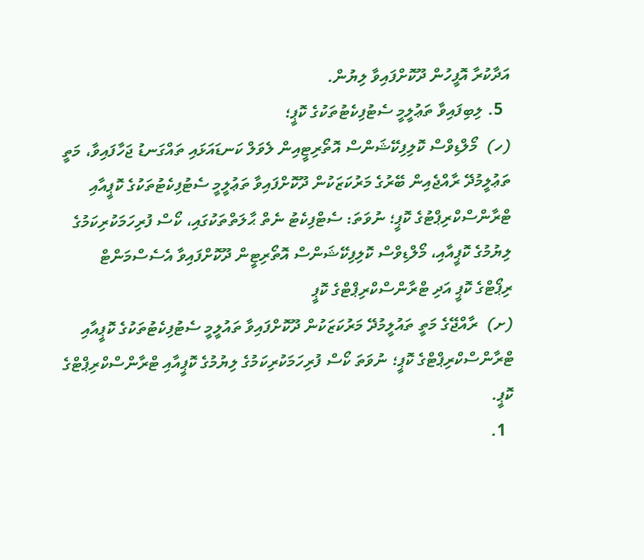އަދާކުރާ އޮފީހުން ދޫކޮށްފައިވާ ލިޔުން.
  5. ލިބިފައިވާ ތަޢުލީމީ ސެޓުފިކެޓުތަކުގެ ކޮޕީ؛
(ހ)  މޯލްޑިވްސް ކޮލިފިކޭޝަންސް އޮތޯރިޓީއިން ލެވަލް ކަނޑައަޅައި ތައްގަނޑު ޖަހާފައިވާ، މަތީ ތަޢުލީމުދޭ ރާއްޖެއިން ބޭރުގެ މަރުކަޒަކުން ދޫކޮށްފައިވާ ތަޢުލީމީ ސެޓުފިކެޓުތަކުގެ ކޮޕީއާއި ޓްރާންސްކްރިޕްޓުގެ ކޮޕީ؛ ނުވަތަ: ސެޓްފިކެޓު ނެތް ޙާލަތްތަކުގައި، ކޯސް ފުރިހަމަކުރިކަމުގެ ލިޔުމުގެ ކޮޕީއާއި، މޯލްޑިވްސް ކޮލިފިކޭޝަންސް އޮތޯރިޓީން ދޫކޮށްފައިވާ އެސެސްމަންޓް ރިޕޯޓްގެ ކޮޕީ އަދި ޓްރާންސްކްރިޕްޓްގެ ކޮޕީ
(ށ)  ރާއްޖޭގެ މަތީ ތައުލީމުދޭ މަރުކަޒަކުން ދޫކޮށްފައިވާ ތައުލީމީ ސެޓުފިކެޓުތަކުގެ ކޮޕީއާއި ޓްރާންސްކްރިޕްޓްގެ ކޮޕީ؛ ނުވަތަ ކޯސް ފުރިހަމަކުރިކަމުގެ ލިޔުމުގެ ކޮޕީއާއި ޓްރާންސްކްރިޕްޓްގެ ކޮޕީ.
  1.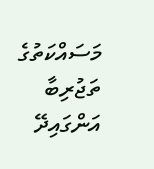މަސައްކަތުގެ ތަޖުރިބާ އަންގައިދޭ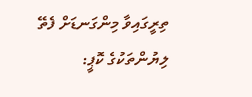ތިރީގައިވާ މިންގަނޑަށް ފެތޭ ލިޔުންތަކުގެ ކޮޕީ: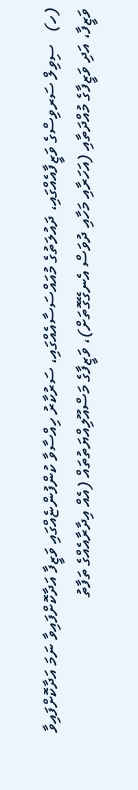(ހ)   ސިވިލް ސަރވިސްގެ ވަޒީފާއެއްގައި، ދައުލަތުގެ މުއައްސަސާއެއްގައި، ސަރުކާރު ހިއްސާވާ ކުންފުންޏެއްގައި ވަޒީފާ އަދާކޮށްފައިވާ ނަމަ އަދާކޮށްފައިވާ ވަޒީފާ، އަދި ވަޒީފާގެ މުއްދަތާއި (އަހަރާއި މަހާއި ދުވަސް އެނގޭގޮތަށް)، ވަޒީފާގެ މަސްއޫލިއްޔަތުތައް (އެއް އިދާރާއެއްގެ ތަފާތު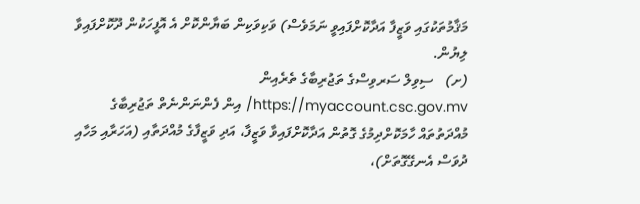މަޤާމުތަކުގައި ވަޒީފާ އަދާކޮށްފައިވީ ނަމަވެސް) ވަކިވަކިން ބަޔާންކޮށް އެ އޮފީހަކުން ދޫކޮށްފައިވާ ލިޔުން.
(ށ)   ސިވިލް ސަރވިސްގެ ތަޖުރިބާގެ ތެރެއިން https://myaccount.csc.gov.mv/ އިން ފެންނަންނެތް ތަޖުރިބާގެ މުއްދަތުތައް ހާމަކޮށްދިމުގެ ގޮތުން އަދާކޮށްފައިވާ ވަޒީފާ، އަދި ވަޒީފާގެ މުއްދަތާއި (އަހަރާއި މަހާއި ދުވަސް އެނގޭގޮތަށް)،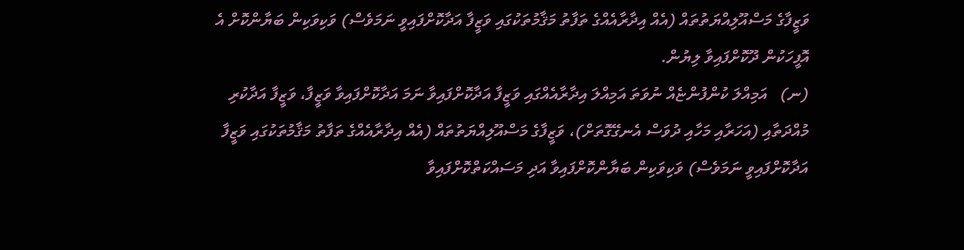ވަޒީފާގެ މަސްއޫލިއްޔަތުތައް (އެއް އިދާރާއެއްގެ ތަފާތު މަޤާމުތަކުގައި ވަޒީފާ އަދާކޮށްފައިވީ ނަމަވެސް) ވަކިވަކިން ބަޔާންކޮށް އެ އޮފީހަކުން ދޫކޮށްފައިވާ ލިޔުން.
(ނ)   އަމިއްލަ ކުންފުންޏެއް ނުވަތަ އަމިއްލަ އިދާރާއެއްގައި ވަޒީފާ އަދާކޮށްފައިވާ ނަމަ އަދާކޮށްފައިވާ ވަޒީފާ، ވަޒީފާ އަދާކުރި މުއްދަތާއި (އަހަރާއި މަހާއި ދުވަސް އެނގޭގޮތަށް)، ވަޒީފާގެ މަސްއޫލިއްޔަތުތައް (އެއް އިދާރާއެއްގެ ތަފާތު މަޤާމުތަކުގައި ވަޒީފާ އަދާކޮށްފައިވީ ނަމަވެސް) ވަކިވަކިން ބަޔާންކޮށްފައިވާ އަދި މަސައްކަތްކޮށްފައިވާ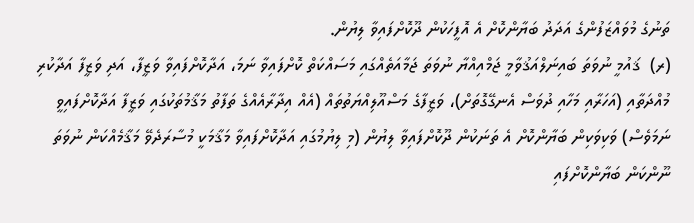ތަނުގެ މުވައްޒަފުންގެ އަދަދު ބަޔާންކޮށް އެ އޮފީހަކުން ދޫކޮށްފައިވާ ލިޔުން.
(ރ)  ޤައުމީ ނުވަތަ ބައިނަލްއަޤުވާމީ ޖަމްއިއްޔާ ނުވަތަ ޖަމާއަތެއްގައި މަސައްކަތް ކޮށްފައިވާ ނަމަ، އަދާކޮށްފައިވާ ވަޒީފާ، އަދި ވަޒީފާ އަދާކުރި މުއްދަތާއި (އަހަރާއި މަހާއި ދުވަސް އެނގޭގޮތަށް)، ވަޒީފާގެ މަސްއޫލިއްޔަތުތައް (އެއް އިދާރާއެއްގެ ތަފާތު މަޤާމުތަކުގައި ވަޒީފާ އަދާކޮށްފައިވީ ނަމަވެސް) ވަކިވަކިން ބަޔާންކޮށް އެ ތަނަކުން ދޫކޮށްފައިވާ ލިޔުން (މި ލިޔުމުގައި އަދާކޮށްފައިވާ މަޤާމަކީ މުސާރަދެވޭ މަޤާމެއްކަން ނުވަތަ ނޫންކަން ބަޔާންކޮށްފައި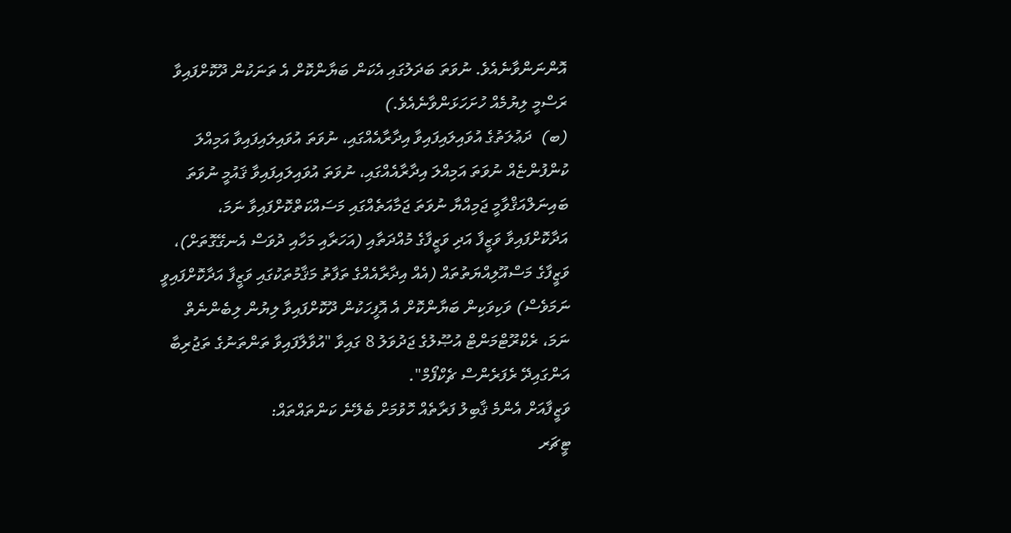އޮންނަންވާނެއެވެ. ނުވަތަ ބަދަލުގައި އެކަން ބަޔާންކޮށް އެ ތަނަކުން ދޫކޮށްފައިވާ ރަސްމީ ލިޔުމެއް ހުށަހަޅަންވާނެއެވެ.)
(ބ)  ދަޢުލަތުގެ އުވައިލައިފައިވާ އިދާރާއެއްގައި، ނުވަތަ އުވައިލައިފައިވާ އަމިއްލަ ކުންފުންޏެއް ނުވަތަ އަމިއްލަ އިދާރާއެއްގައި، ނުވަތަ އުވައިލައިފައިވާ ޤައުމީ ނުވަތަ ބައިނަލްއަޤްވާމީ ޖަމިއްޔާ ނުވަތަ ޖަމާއަތެއްގައި މަސައްކަތްކޮށްފައިވާ ނަމަ، އަދާކޮށްފައިވާ ވަޒީފާ އަދި ވަޒީފާގެ މުއްދަތާއި (އަހަރާއި މަހާއި ދުވަސް އެނގޭގޮތަށް)، ވަޒީފާގެ މަސްއޫލިއްޔަތުތައް (އެއް އިދާރާއެއްގެ ތަފާތު މަޤާމުތަކުގައި ވަޒީފާ އަދާކޮށްފައިވީ ނަމަވެސް) ވަކިވަކިން ބަޔާންކޮށް އެ އޮފީހަކުން ދޫކޮށްފައިވާ ލިޔުން ލިބެންނެތް ނަމަ، ރެކްރޫޓްމަންޓް އުޞޫލުގެ ޖަދުވަލު 8 ގައިވާ "އުވާލާފައިވާ ތަންތަނުގެ ތަޖުރިބާ އަންގައިދޭ ރެފަރެންސް ޗެކްފޯމް".
ވަޒީފާއަށް އެންމެ ޤާބިލު ފަރާތެއް ހޮވުމަށް ބެލޭނެ ކަންތައްތައް:
ޓީޗަރ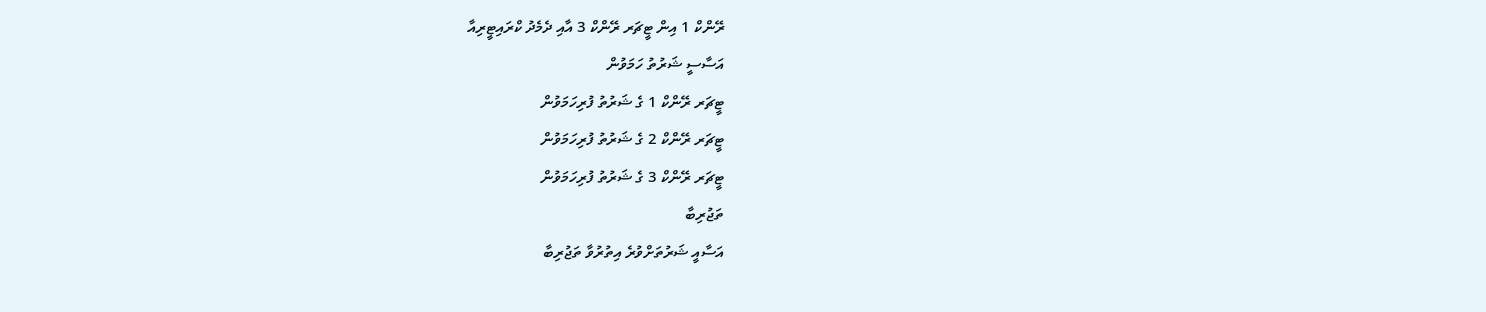ރޭންކް 1 އިން ޓީޗަރ ރޭންކް 3 އާއި ދެމެދު ކްރައިޓީރިއާ
އަސާސީ ޝަރުތު ހަމަވުން
ޓީޗަރ ރޭންކް 1 ގެ ޝަރުތު ފުރިހަމަވުން
ޓީޗަރ ރޭންކް 2 ގެ ޝަރުތު ފުރިހަމަވުން
ޓީޗަރ ރޭންކް 3 ގެ ޝަރުތު ފުރިހަމަވުން
ތަޖުރިބާ
އަސާއީ ޝަރުތަށްވުރެ އިތުރުވާ ތަޖުރިބާ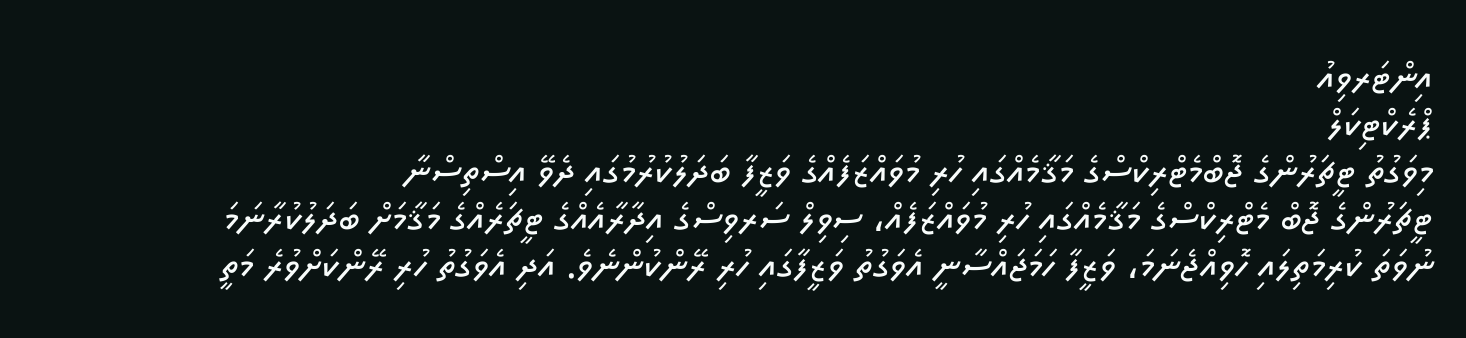އިންޓަރވިއު
ޕްރެކްޓިކަލް
މިވަގުތު ޓީޗަރުންގެ ޖޮބްމެޓްރިކްސްގެ މަޤާމެއްގައި ހުރި މުވައްޒަފެއްގެ ވަޒީފާ ބަދަލުކުރުމުގައި ދެވޭ އިސްތިސްނާ
ޓީޗަރުންގެ ޖޮބް މެޓްރިކްސްގެ މަޤާމެއްގައި ހުރި މުވައްޒަފެއް، ސިވިލް ސަރވިސްގެ އިދާރާއެއްގެ ޓީޗަރެއްގެ މަޤާމަށް ބަދަލުކުރާނަމަ ނުވަތަ ކުރިމަތިލައި ހޮވިއްޖެނަމަ، ވަޒީފާ ހަމަޖައްސާނީ އެވަގުތު ވަޒީފާގައި ހުރި ރޭންކުންނެވެ. އަދި އެވަގުތު ހުރި ރޭންކަށްވުރެ މަތީ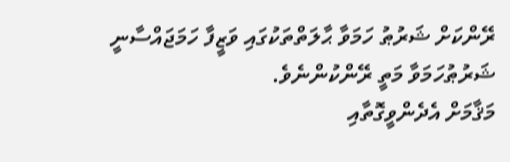ރޭންކަށް ޝަރުޠު ހަމަވާ ޙާލަތްތަކުގައި ވަޒީފާ ހަމަޖައްސާނީ ޝަރުޠުހަމަވާ މަތީ ރޭންކުންނެވެ.
މަޤާމަށް އެދެންވީގޮތާއި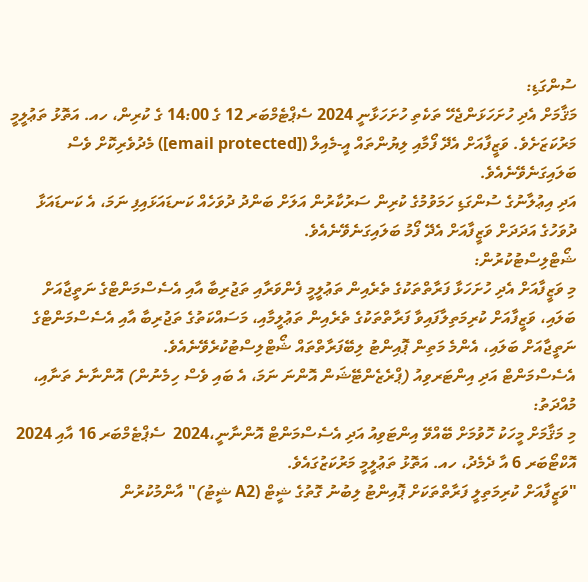ސުންގަޑި:
މަޤާމަށް އެދި ހުށަހަޅަންޖެހޭ ތަކެތި ހުށަހަޅާނީ 2024 ސެޕްޓެމްބަރ 12 ގެ 14:00 ގެ ކުރިން، ހއ. އަތޮޅު ތަޢުލީމީ މަރުކަޒަށެވެ. ވަޒީފާއަށް އެދޭ ފޯމާއި ލިޔުންތައް އީ-މެއިލް ([email protected]) މެދުވެރިކޮށް ވެސް ބަލައިގަނެވޭނެއެވެ.
އަދި އިޢުލާނުގެ ސުންގަޑި ހަމަވުމުގެ ކުރިން ސަރުކާރުން އަލަށް ބަންދު ދުވަހެއް ކަނޑައަޅައިފި ނަމަ، އެ ކަނޑައަޅާ ދުވަހުގެ އަދަދަށް ވަޒީފާއަށް އެދޭ ފޯމު ބަލައިގަނެވޭނެއެވެ.
ޝޯޓްލިސްޓުކުރުން:
މި ވަޒީފާއަށް އެދި ހުށަހަޅާ ފަރާތްތަކުގެ ތެރެއިން ތަޢުލީމީ ފެންވަރާއި ތަޖުރިބާ އާއި އެސެސްމަންޓްގެ ނަތީޖާއަށް ބަލައި، ވަޒީފާއަށް ކުރިމަތިލާފައިވާ ފަރާތްތަކުގެ ތެރެއިން ތަޢުލީމާއި، މަސައްކަތުގެ ތަޖުރިބާ އާއި އެސެސްމަންޓްގެ ނަތީޖާއަށް ބަލައި، އެންމެ މަތިން ޕޮއިންޓު ލިބޭފަރާތްތައް ޝޯޓްލިސްޓުކުރެވޭނެއެވެ.
އެސެސްމަންޓް އަދި އިންޓަރވިއު (ޕްރެޒެންޓޭޝަން އޮންނަ ނަމަ، އެ ބައި ވެސް ހިމެނުން) އޮންނާނެ ތަނާއި، މުއްދަތު:
މި މަޤާމަށް މީހަކު ހޮވުމަށް ބޭއްވޭ އިންޓަވިއު އަދި އެސެސްމަންޓް އޮންނާނީ،2024  ސެޕްޓެމްބަރ 16 އާއި 2024 އޮކްޓޯބަރ 6 އާ ދެމެދު، ހއ. އަތޮޅު ތަޢުލީމީ މަރުކަޒުގައެވެ.
"ވަޒީފާއަށް ކުރިމަތިލީ ފަރާތްތަކަށް ޕޮއިންޓު ލިބުނު ގޮތުގެ ޝީޓް (A2 ޝީޓު)" އާންމުކުރުން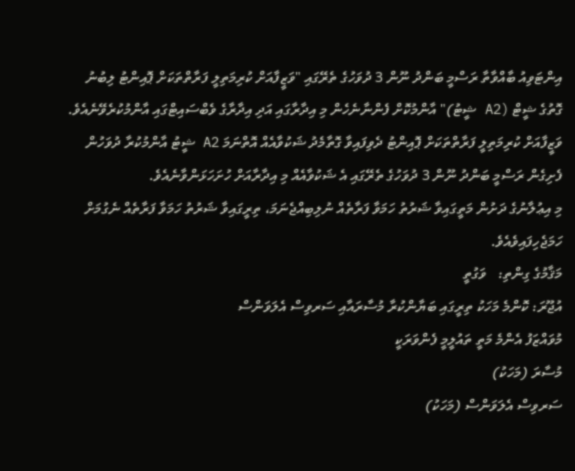އިންޓަވިއު ބާއްވާތާ ރަސްމީ ބަންދު ނޫން 3 ދުވަހުގެ ތެރޭގައި "ވަޒީފާއަށް ކުރިމަތިލީ ފަރާތްތަކަށް ޕޮއިންޓު ލިބުނު ގޮތުގެ ޝީޓް (A2 ޝީޓު)" އާންމުކޮށް ފެންނާނެހެން މި އިދާރާގައި އަދި އިދާރާގެ ވެބްސައިޓްގައި އާންމުކުރެވޭނެއެވެ. ވަޒީފާއަށް ކުރިމަތިލީ ފަރާތްތަކަށް ޕޮއިންޓު ދެވިފައިވާ ގޮތާމެދު ޝަކުވާއެއް އޮތްނަމަ A2 ޝީޓު އާންމުކުރާ ދުވަހުން ފެށިގެން ރަސްމީ ބަންދު ނޫން 3 ދުވަހުގެ ތެރޭގައި އެ ޝަކުވާއެއް މި އިދާރާއަށް ހުށަހަޅަންވާނެއެވެ.
މި އިޢުލާނުގެ ދަށުން މަތީގައިވާ ޝަރުތު ހަމަވާ ފަރާތެއް ނުލިބިއްޖެނަމަ، ތިރީގައިވާ ޝަރުތު ހަމަވާ ފަރާތެއް ނެގުމަށް ހަމަޖެހިފައިވެއެވެ.
މަޤާމުގެ ގިންތި:   ވަގުތީ
އުޖޫރަ: ކޮންމެ މަހަކު ތިރީގައި ބަޔާންކުރާ މުސާރައާއި ސަރވިސް އެލަވަންސް
މުވައްޒަފު އެންމެ މަތީ ތައުލީމީ ފެންވަރަކީ
މުސާރަ (މަހަކު)
ސަރވިސް އެލަވަންސް (މަހަކު)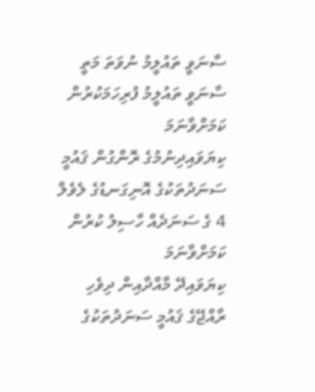ސާނަވީ ތައުލީމު ނުވަތަ މަތީ ސާނަވީ ތައުލީމު ފުރިހަމަކުރުން ކަމަށްވާނަމަ
ކިޔަވައިދިނުމުގެ ރޮންގުން ޤައުމީ ސަނަދުތަކުގެ އޮނިގަނޑުގެ ލެވެލް 4 ގެ ސަނަދެއް ހާސިލު ކުރުން ކަމަށްވާނަމަ
ކިޔަވައިދޭ މާއްދާއިން ދިވެހި ރާއްޖޭގެ ޤައުމީ ސަނަދުތަކުގެ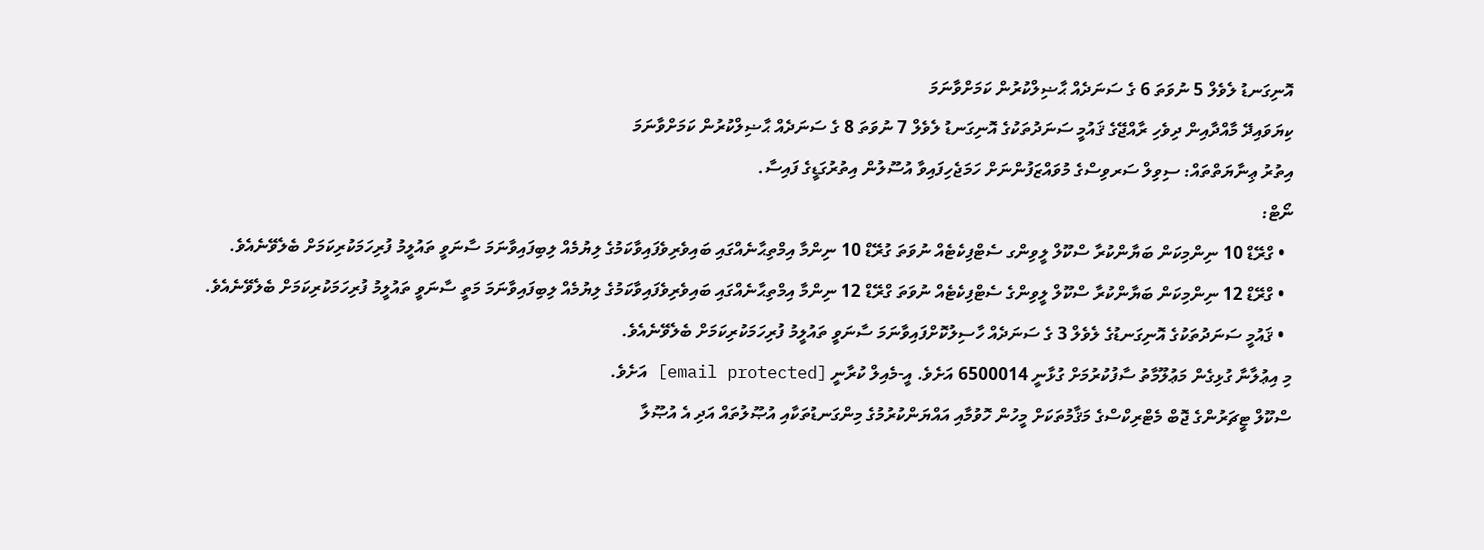އޮނިގަނޑު ލެވެލް 5 ނުވަތަ 6 ގެ ސަނަދެއް ޙާޟިލްކުރުން ކަމަށްވާނަމަ
ކިޔަވައިދޭ މާއްދާއިން ދިވެހި ރާއްޖޭގެ ޤައުމީ ސަނަދުތަކުގެ އޮނިގަނޑު ލެވެލް 7 ނުވަތަ 8 ގެ ސަނަދެއް ޙާޟިލްކުރުން ކަމަށްވާނަމަ
އިތުރު ޢިނާޔަތްތައް: ސިވިލް ސަރވިސްގެ މުވައްޒަފުންނަށް ހަމަޖެހިފައިވާ އުސޫލުން އިތުރުގަޑީގެ ފައިސާ.
ނޯޓް:
  • ގްރޭޑް 10 ނިންމިކަން ބަޔާންކުރާ ސްކޫލް ލީވިންގ ސެޓްފިކެޓެއް ނުވަތަ ގުރޭޑް 10 ނިންމާ އިމްތިޙާނެއްގައި ބައިވެރިވެފައިވާކަމުގެ ލިޔުމެއް ލިބިފައިވާނަމަ ސާނަވީ ތައުލީމު ފުރިހަމަކުރިކަމަށް ބެލެވޭނެއެވެ.
  • ގްރޭޑް 12 ނިންމިކަން ބަޔާންކުރާ ސްކޫލް ލީވިންގެ ސެޓްފިކެޓެއް ނުވަތަ ގްރޭޑް 12 ނިންމާ އިމްތިޙާނެއްގައި ބައިވެރިވެފައިވާކަމުގެ ލިޔުމެއް ލިބިފައިވާނަމަ މަތީ ސާނަވީ ތައުލީމު ފުރިހަމަކުރިކަމަށް ބެލެވޭނެއެވެ.
  • ޤައުމީ ސަނަދުތަކުގެ އޮނިގަނޑުގެ ލެވެލް 3 ގެ ސަނަދެއް ހާސިލުކޮށްފައިވާނަމަ ސާނަވީ ތައުލީމު ފުރިހަމަކުރިކަމަށް ބެލެވޭނެއެވެ.
މި އިޢުލާނާ ގުޅިގެން މަޢުލޫމާތު ސާފުކުރުމަށް ގުޅާނީ 6500014 އަށެވެ. އީ-މެއިލް ކުރާނީ [email protected] އަށެވެ.
ސްކޫލް ޓީޗަރުންގެ ޖޮބް މެޓްރިކްސްގެ މަޤާމުތަކަށް މީހުން ހޮވުމާއި އައްޔަންކުރުމުގެ މިންގަނޑުތަކާއި އުޞޫލުތައް އަދި އެ އުޞޫލާ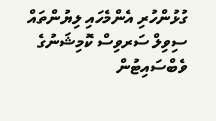ގުޅުންހުރި އެންމެހައި ލިޔުންތައް ސިވިލް ސަރވިސް ކޮމިޝަނުގެ ވެބްސައިޓުން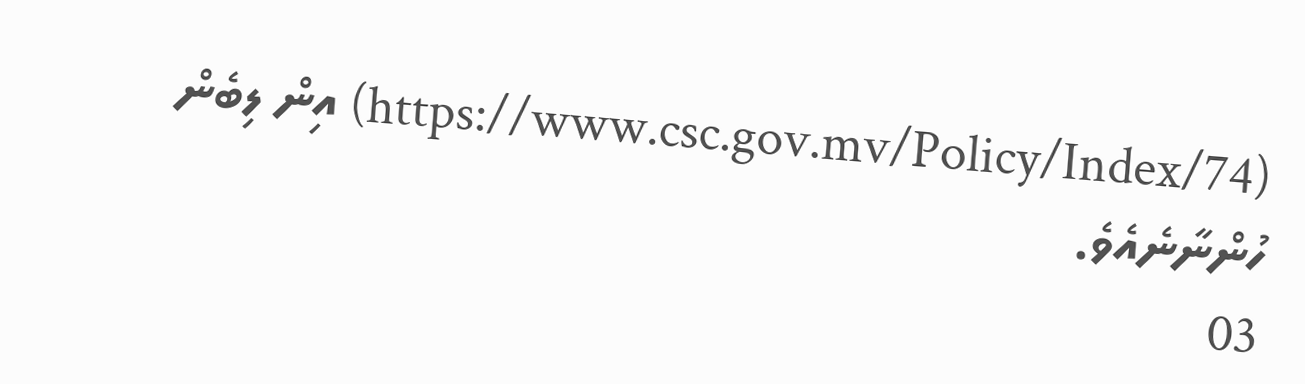(https://www.csc.gov.mv/Policy/Index/74) އިން ލިބެން ހުންނާނެއެވެ.
03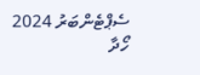ސެޕްޓެންބަރު 2024
ހޯދާ